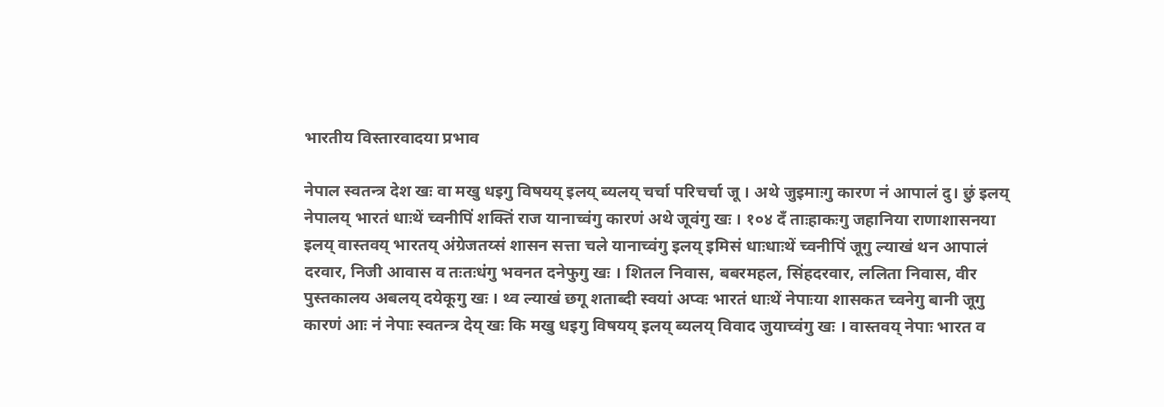भारतीय विस्तारवादया प्रभाव

नेपाल स्वतन्त्र देश खः वा मखु धइगु विषयय् इलय् ब्यलय् चर्चा परिचर्चा जू । अथे जुइमाःगु कारण नं आपालं दु। छुं इलय् नेपालय् भारतं धाःथें च्वनीपिं शक्तिं राज यानाच्वंगु कारणं अथे जूवंगु खः । १०४ दँ ताःहाकःगु जहानिया राणाशासनया इलय् वास्तवय् भारतय् अंग्रेजतय्सं शासन सत्ता चले यानाच्वंगु इलय् इमिसं धाःधाःथें च्वनीपिं जूगु ल्याखं थन आपालं दरवार, निजी आवास व तःतःधंगु भवनत दनेफुगु खः । शितल निवास, बबरमहल, सिंहदरवार, ललिता निवास, वीर पुस्तकालय अबलय् दयेकूगु खः । थ्व ल्याखं छगू शताब्दी स्वयां अप्वः भारतं धाःथें नेपाःया शासकत च्वनेगु बानी जूगु कारणं आः नं नेपाः स्वतन्त्र देय् खः कि मखु धइगु विषयय् इलय् ब्यलय् विवाद जुयाच्वंगु खः । वास्तवय् नेपाः भारत व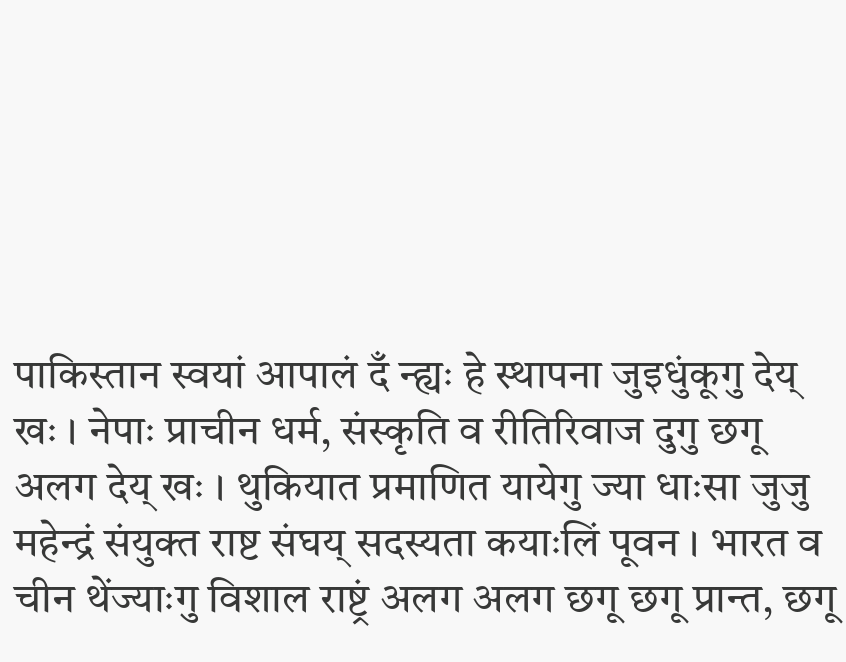पाकिस्तान स्वयां आपालं दँ न्ह्यः हे स्थापना जुइधुंकूगु देय् खः । नेपाः प्राचीन धर्म, संस्कृति व रीतिरिवाज दुगु छगू अलग देय् खः । थुकियात प्रमाणित यायेगु ज्या धाःसा जुजु महेन्द्रं संयुक्त राष्ट संघय् सदस्यता कयाःलिं पूवन । भारत व चीन थेंज्याःगु विशाल राष्ट्रं अलग अलग छगू छगू प्रान्त, छगू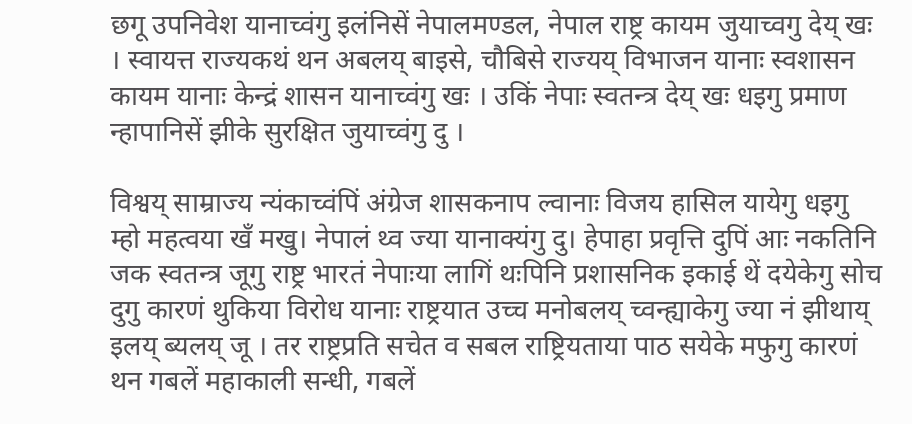छगू उपनिवेश यानाच्वंगु इलंनिसें नेपालमण्डल, नेपाल राष्ट्र कायम जुयाच्वगु देय् खः । स्वायत्त राज्यकथं थन अबलय् बाइसे, चौबिसे राज्यय् विभाजन यानाः स्वशासन कायम यानाः केन्द्रं शासन यानाच्वंगु खः । उकिं नेपाः स्वतन्त्र देय् खः धइगु प्रमाण न्हापानिसें झीके सुरक्षित जुयाच्वंगु दु ।

विश्वय् साम्राज्य न्यंकाच्वंपिं अंग्रेज शासकनाप ल्वानाः विजय हासिल यायेगु धइगु म्हो महत्वया खँ मखु। नेपालं थ्व ज्या यानाक्यंगु दु। हेपाहा प्रवृत्ति दुपिं आः नकतिनि जक स्वतन्त्र जूगु राष्ट्र भारतं नेपाःया लागिं थःपिनि प्रशासनिक इकाई थें दयेकेगु सोच दुगु कारणं थुकिया विरोध यानाः राष्ट्रयात उच्च मनोबलय् च्वन्ह्याकेगु ज्या नं झीथाय् इलय् ब्यलय् जू । तर राष्ट्रप्रति सचेत व सबल राष्ट्रियताया पाठ सयेके मफुगु कारणं थन गबलें महाकाली सन्धी, गबलें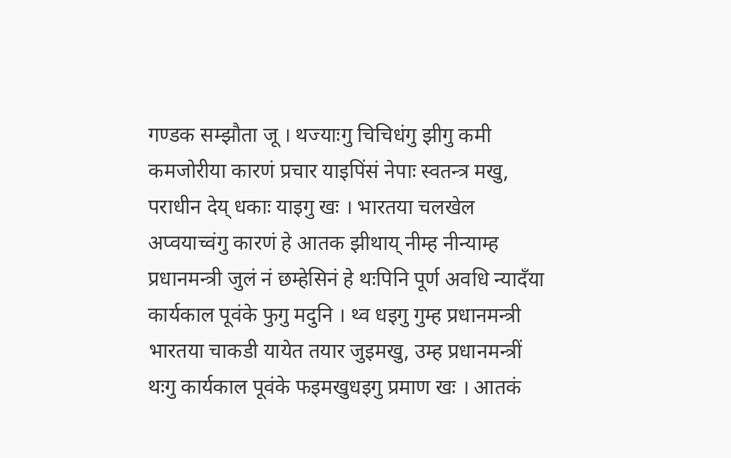गण्डक सम्झौता जू । थज्याःगु चिचिधंगु झीगु कमी कमजोरीया कारणं प्रचार याइपिंसं नेपाः स्वतन्त्र मखु, पराधीन देय् धकाः याइगु खः । भारतया चलखेल अप्वयाच्वंगु कारणं हे आतक झीथाय् नीम्ह नीन्याम्ह प्रधानमन्त्री जुलं नं छम्हेसिनं हे थःपिनि पूर्ण अवधि न्यादँया कार्यकाल पूवंके फुगु मदुनि । थ्व धइगु गुम्ह प्रधानमन्त्री भारतया चाकडी यायेत तयार जुइमखु, उम्ह प्रधानमन्त्रीं थःगु कार्यकाल पूवंके फइमखुधइगु प्रमाण खः । आतकं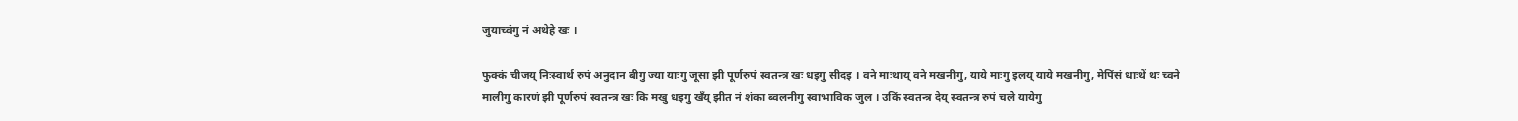जुयाच्वंगु नं अथेहे खः ।

फुक्कं चीजय् निःस्वार्थ रुपं अनुदान बीगु ज्या याःगु जूसा झी पूर्णरुपं स्वतन्त्र खः धइगु सीदइ । वने माःथाय् वने मखनीगु, याये माःगु इलय् याये मखनीगु, मेपिंसं धाःथें थः च्वने मालीगु कारणं झी पूर्णरुपं स्वतन्त्र खः कि मखु धइगु खँय् झीत नं शंका ब्वलनीगु स्वाभाविक जुल । उकिं स्वतन्त्र देय् स्वतन्त्र रुपं चले यायेगु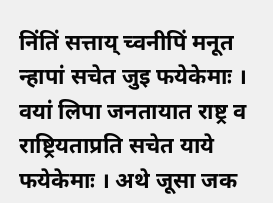निंतिं सत्ताय् च्वनीपिं मनूत न्हापां सचेत जुइ फयेकेमाः । वयां लिपा जनतायात राष्ट्र व राष्ट्रियताप्रति सचेत याये फयेकेमाः । अथे जूसा जक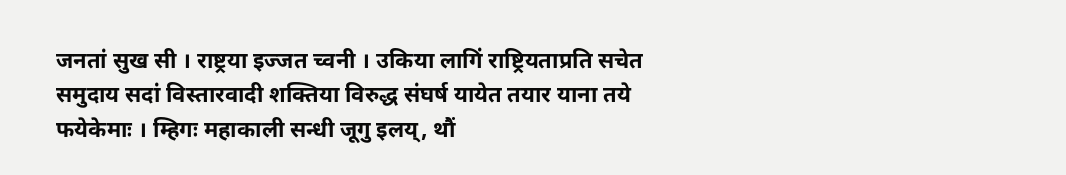जनतां सुख सी । राष्ट्रया इज्जत च्वनी । उकिया लागिं राष्ट्रियताप्रति सचेत समुदाय सदां विस्तारवादी शक्तिया विरुद्ध संघर्ष यायेत तयार याना तये फयेकेमाः । म्हिगः महाकाली सन्धी जूगु इलय्, थौं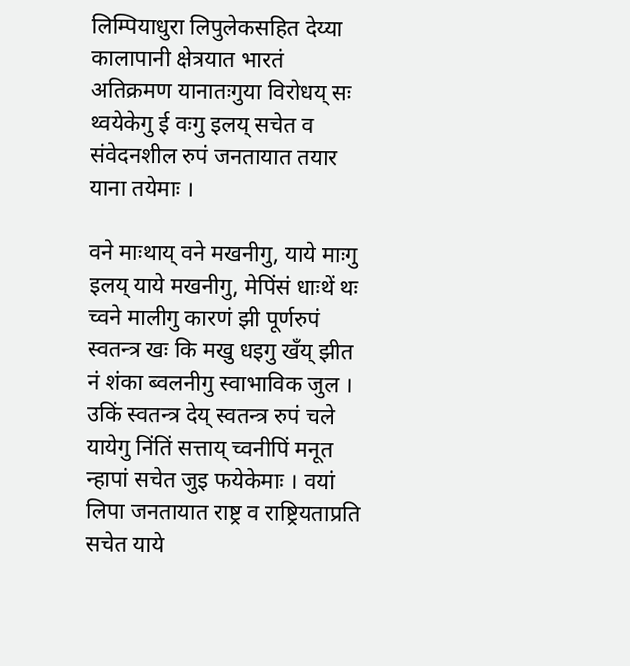लिम्पियाधुरा लिपुलेकसहित देय्या कालापानी क्षेत्रयात भारतं अतिक्रमण यानातःगुया विरोधय् सः थ्वयेकेगु ई वःगु इलय् सचेत व संवेदनशील रुपं जनतायात तयार याना तयेमाः ।

वने माःथाय् वने मखनीगु, याये माःगु इलय् याये मखनीगु, मेपिंसं धाःथें थः च्वने मालीगु कारणं झी पूर्णरुपं स्वतन्त्र खः कि मखु धइगु खँय् झीत नं शंका ब्वलनीगु स्वाभाविक जुल । उकिं स्वतन्त्र देय् स्वतन्त्र रुपं चले यायेगु निंतिं सत्ताय् च्वनीपिं मनूत न्हापां सचेत जुइ फयेकेमाः । वयां लिपा जनतायात राष्ट्र व राष्ट्रियताप्रति सचेत याये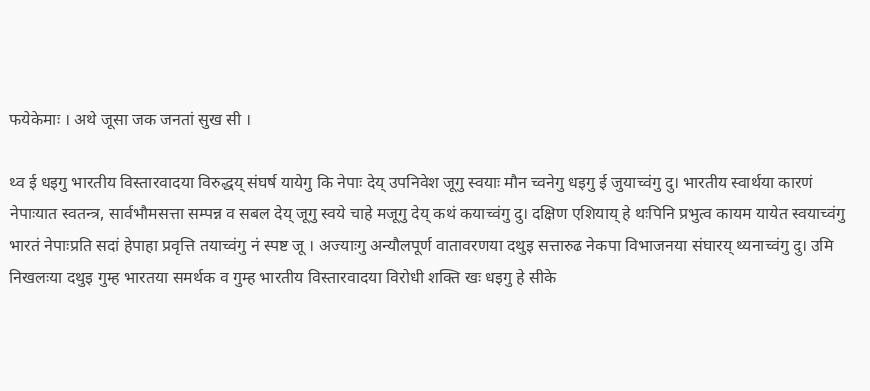फयेकेमाः । अथे जूसा जक जनतां सुख सी ।

थ्व ई धइगु भारतीय विस्तारवादया विरुद्धय् संघर्ष यायेगु कि नेपाः देय् उपनिवेश जूगु स्वयाः मौन च्वनेगु धइगु ई जुयाच्वंगु दु। भारतीय स्वार्थया कारणं नेपाःयात स्वतन्त्र, सार्वभौमसत्ता सम्पन्न व सबल देय् जूगु स्वये चाहे मजूगु देय् कथं कयाच्वंगु दु। दक्षिण एशियाय् हे थःपिनि प्रभुत्व कायम यायेत स्वयाच्वंगु भारतं नेपाःप्रति सदां हेपाहा प्रवृत्ति तयाच्वंगु नं स्पष्ट जू । अज्याःगु अन्यौलपूर्ण वातावरणया दथुइ सत्तारुढ नेकपा विभाजनया संघारय् थ्यनाच्वंगु दु। उमि निखलःया दथुइ गुम्ह भारतया समर्थक व गुम्ह भारतीय विस्तारवादया विरोधी शक्ति खः धइगु हे सीके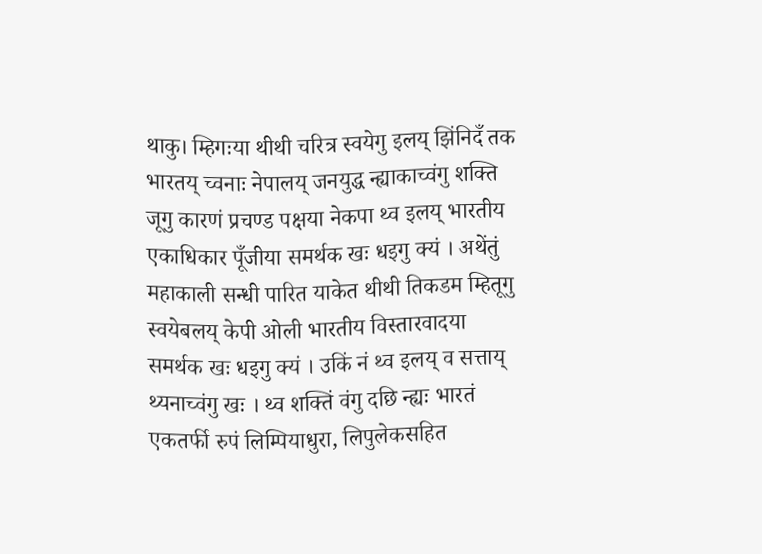थाकु। म्हिगःया थीथी चरित्र स्वयेगु इलय् झिंनिदँ तक भारतय् च्वनाः नेपालय् जनयुद्ध न्ह्याकाच्वंगु शक्ति जूगु कारणं प्रचण्ड पक्षया नेकपा थ्व इलय् भारतीय एकाधिकार पूँजीया समर्थक खः धइगु क्यं । अथेंतुं महाकाली सन्धी पारित याकेत थीथी तिकडम म्हितूगु स्वयेबलय् केपी ओली भारतीय विस्तारवादया समर्थक खः धइगु क्यं । उकिं नं थ्व इलय् व सत्ताय् थ्यनाच्वंगु खः । थ्व शक्तिं वंगु दछि न्ह्यः भारतं एकतर्फी रुपं लिम्पियाधुरा, लिपुलेकसहित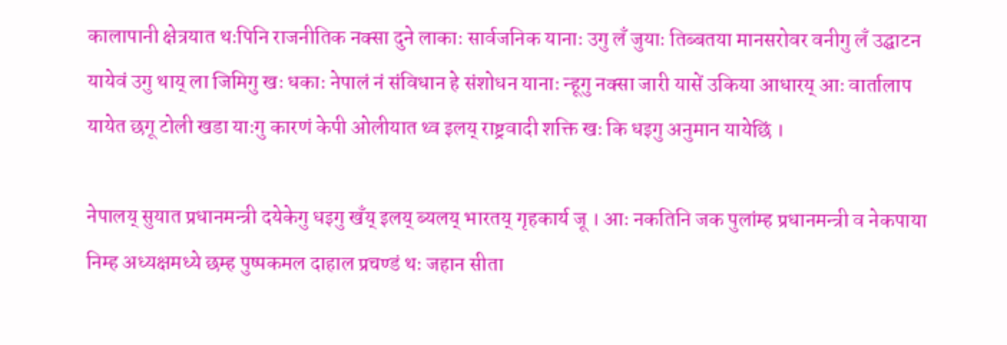कालापानी क्षेत्रयात थःपिनि राजनीतिक नक्सा दुने लाकाः सार्वजनिक यानाः उगु लँ जुयाः तिब्बतया मानसरोवर वनीगु लँ उद्घाटन यायेवं उगु थाय् ला जिमिगु खः धकाः नेपालं नं संविधान हे संशोधन यानाः न्हूगु नक्सा जारी यासें उकिया आधारय् आः वार्तालाप यायेत छगू टोली खडा याःगु कारणं केपी ओलीयात थ्व इलय् राष्ट्रवादी शक्ति खः कि धइगु अनुमान यायेछिं ।

नेपालय् सुयात प्रधानमन्त्री दयेकेगु धइगु खँय् इलय् ब्यलय् भारतय् गृहकार्य जू । आः नकतिनि जक पुलांम्ह प्रधानमन्त्री व नेकपाया निम्ह अध्यक्षमध्ये छम्ह पुष्पकमल दाहाल प्रचण्डं थः जहान सीता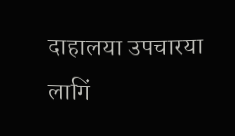दाहालया उपचारया लागिं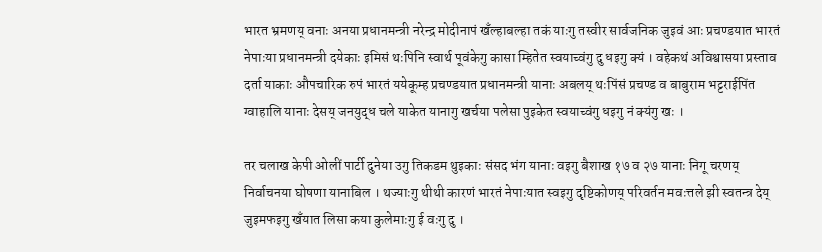भारत भ्रमणय् वनाः अनया प्रधानमन्त्री नरेन्द्र मोदीनापं खँल्हाबल्हा तकं याःगु तस्वीर सार्वजनिक जुइवं आः प्रचण्डयात भारतं नेपाःया प्रधानमन्त्री दयेकाः इमिसं थःपिनि स्वार्थ पूवंकेगु कासा म्हितेत स्वयाच्वंगु दु धइगु क्यं । वहेकथं अविश्वासया प्रस्ताव दर्ता याकाः औपचारिक रुपं भारतं ययेकूम्ह प्रचण्डयात प्रधानमन्त्री यानाः अबलय् थःपिंसं प्रचण्ड व बाबुराम भट्टराईपिंत ग्वाहालि यानाः देसय् जनयुद्ध चले याकेत यानागु खर्चया पलेसा पुइकेत स्वयाच्वंगु धइगु नं क्यंगु खः ।

तर चलाख केपी ओलीं पार्टी दुनेया उगु तिकडम थुइकाः संसद भंग यानाः वइगु बैशाख १७ व २७ यानाः निगू चरणय् निर्वाचनया घोषणा यानाबिल । थज्याःगु थीथी कारणं भारतं नेपाःयात स्वइगु दृष्टिकोणय् परिवर्तन मवःत्तले झी स्वतन्त्र देय् जुइमफइगु खँयात लिसा कया कुलेमाःगु ई वःगु दु ।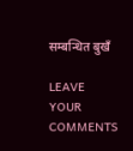सम्बन्धित बुखँ

LEAVE YOUR COMMENTS